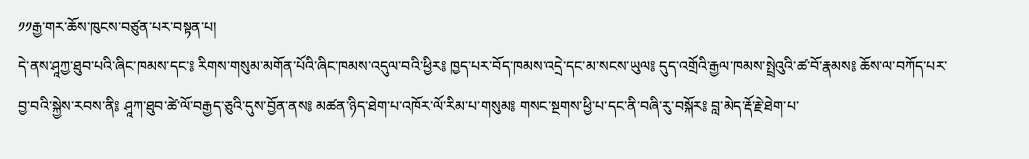༡༡རྒྱ་གར་ཆོས་ཁུངས་བཙུན་པར་བསྟན་པ།
དེ་ནས་ཤཱཀྱ་ཐུབ་པའི་ཞིང་ཁམས་དང་༔ རིགས་གསུམ་མགོན་པོའི་ཞིང་ཁམས་འདུལ་བའི་ཕྱིར༔ ཁྱད་པར་བོད་ཁམས་འདྲེ་དང་མ་སངས་ཡུལ༔ དུད་འགྲོའི་རྒྱལ་ཁམས་སྤྲེའུའི་ཚ་བོ་རྣམས༔ ཆོས་ལ་བཀོད་པར་བྱ་བའི་སྐྱེས་རབས་ནི༔ ཤཱཀ་ཐུབ་ཚེ་ལོ་བརྒྱད་ཅུའི་དུས་བྱོན་ནས༔ མཚན་ཉིད་ཐེག་པ་འཁོར་ལོ་རིམ་པ་གསུམ༔ གསང་སྔགས་ཕྱི་པ་དང་ནི་བཞི་རུ་བསྐོར༔ བླ་མེད་རྡོ་རྗེ་ཐེག་པ་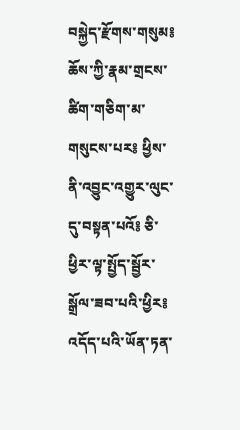བསྐྱེད་རྫོགས་གསུམ༔ ཆོས་ཀྱི་རྣམ་གྲངས་ཚིག་གཅིག་མ་གསུངས་པར༔ ཕྱིས་ནི་འབྱུང་འགྱུར་ལུང་དུ་བསྟན་པའོ༔ ཅི་ཕྱིར་ལྟ་སྤྱོད་སྦྱོར་སྒྲོལ་ཟབ་པའི་ཕྱིར༔ འདོད་པའི་ཡོན་ཏན་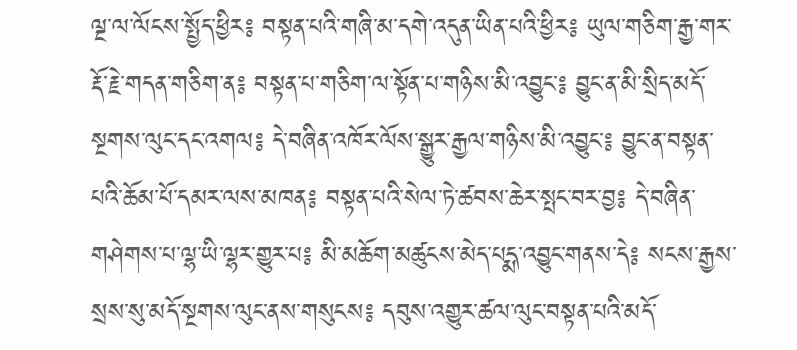ལྔ་ལ་ལོངས་སྤྱོད་ཕྱིར༔ བསྟན་པའི་གཞི་མ་དགེ་འདུན་ཡིན་པའི་ཕྱིར༔ ཡུལ་གཅིག་རྒྱ་གར་རྡོ་རྗེ་གདན་གཅིག་ན༔ བསྟན་པ་གཅིག་ལ་སྟོན་པ་གཉིས་མི་འབྱུང་༔ བྱུང་ན་མི་སྲིད་མདོ་སྔགས་ལུང་དང་འགལ༔ དེ་བཞིན་འཁོར་ལོས་སྒྱུར་རྒྱལ་གཉིས་མི་འབྱུང་༔ བྱུང་ན་བསྟན་པའི་ཆོམ་པོ་དམར་ལས་མཁན༔ བསྟན་པའི་སེལ་ཏེ་ཚབས་ཆེར་སྤང་བར་བྱ༔ དེ་བཞིན་གཤེགས་པ་ལྷ་ཡི་ལྷར་གྱུར་པ༔ མི་མཆོག་མཚུངས་མེད་པདྨ་འབྱུང་གནས་དེ༔ སངས་རྒྱས་སྲས་སུ་མདོ་སྔགས་ལུང་ནས་གསུངས༔ དབུས་འགྱུར་ཚལ་ལུང་བསྟན་པའི་མདོ་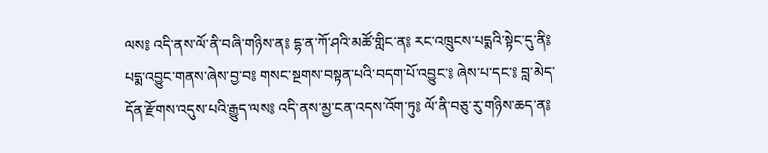ལས༔ འདི་ནས་ལོ་ནི་བཞི་གཉིས་ན༔ དྷ་ན་ཀོ་ཤའི་མཚོ་གླིང་ན༔ རང་འཁྲུངས་པདྨའི་སྟེང་དུ་ནི༔ པདྨ་འབྱུང་གནས་ཞེས་བྱ་བ༔ གསང་སྔགས་བསྟན་པའི་བདག་པོ་འབྱུང་༔ ཞེས་པ་དང་༔ བླ་མེད་དོན་རྫོགས་འདུས་པའི་རྒྱུད་ལས༔ འདི་ནས་མྱ་ངན་འདས་འོག་ཏུ༔ ལོ་ནི་བཅུ་རུ་གཉིས་ཆད་ན༔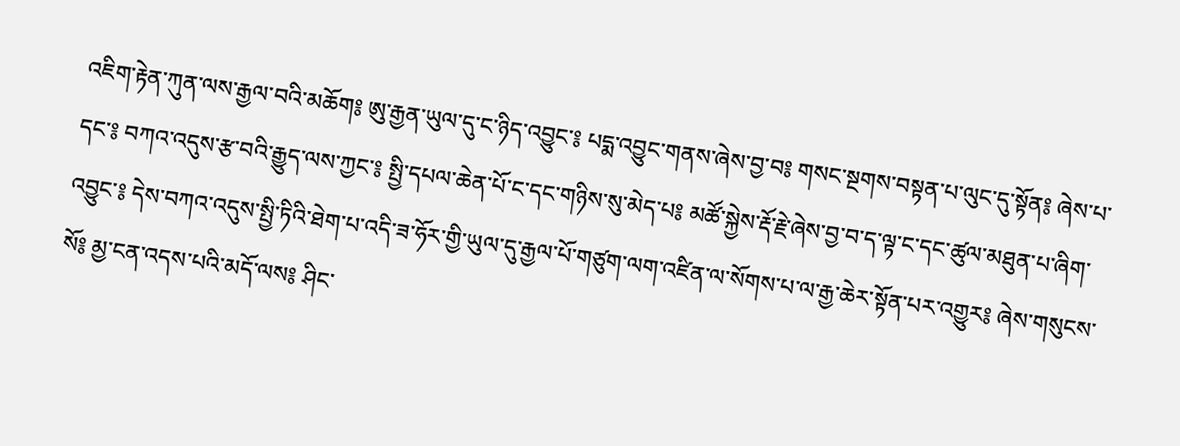འཇིག་རྟེན་ཀུན་ལས་རྒྱལ་བའི་མཆོག༔ ཨུ་རྒྱན་ཡུལ་དུ་ང་ཉིད་འབྱུང་༔ པདྨ་འབྱུང་གནས་ཞེས་བྱ་བ༔ གསང་སྔགས་བསྟན་པ་ལུང་དུ་སྟོན༔ ཞེས་པ་དང་༔ བཀའ་འདུས་རྩ་བའི་རྒྱུད་ལས་ཀྱང་༔ སྤྱི་དཔལ་ཆེན་པོ་ང་དང་གཉིས་སུ་མེད་པ༔ མཚོ་སྐྱེས་རྡོ་རྗེ་ཞེས་བྱ་བ་ད་ལྟ་ང་དང་ཚུལ་མཐུན་པ་ཞིག་འབྱུང་༔ དེས་བཀའ་འདུས་སྤྱི་ཏིའི་ཐེག་པ་འདི་ཟ་ཧོར་གྱི་ཡུལ་དུ་རྒྱལ་པོ་གཙུག་ལག་འཛིན་ལ་སོགས་པ་ལ་རྒྱ་ཆེར་སྟོན་པར་འགྱུར༔ ཞེས་གསུངས་སོ༔ མྱ་ངན་འདས་པའི་མདོ་ལས༔ ཤིང་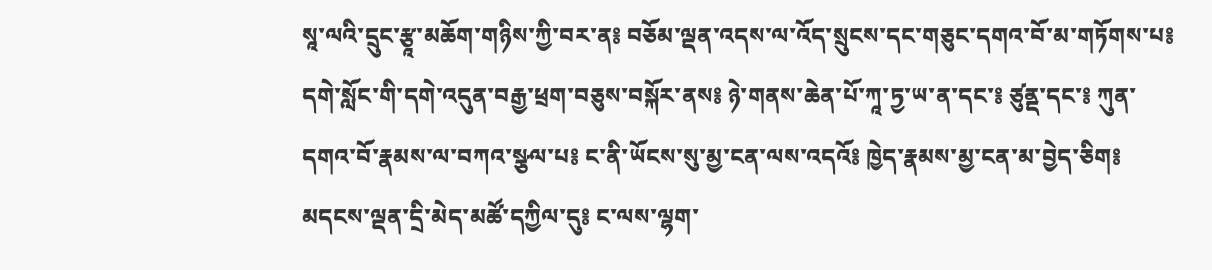སཱ་ལའི་དྲུང་རྩཱ་མཆོག་གཉིས་ཀྱི་བར་ན༔ བཅོམ་ལྡན་འདས་ལ་འོད་སྲུངས་དང་གཅུང་དགའ་བོ་མ་གཏོགས་པ༔ དགེ་སློང་གི་དགེ་འདུན་བརྒྱ་ཕྲག་བཅུས་བསྐོར་ནས༔ ཉེ་གནས་ཆེན་པོ་ཀཱ་ཏྱ་ཡ་ན་དང་༔ ཙུནྡ་དང་༔ ཀུན་དགའ་བོ་རྣམས་ལ་བཀའ་སྩལ་པ༔ ང་ནི་ཡོངས་སུ་མྱ་ངན་ལས་འདའོ༔ ཁྱེད་རྣམས་མྱ་ངན་མ་བྱེད་ཅིག༔ མདངས་ལྡན་དྲི་མེད་མཚོ་དཀྱིལ་དུ༔ ང་ལས་ལྷག་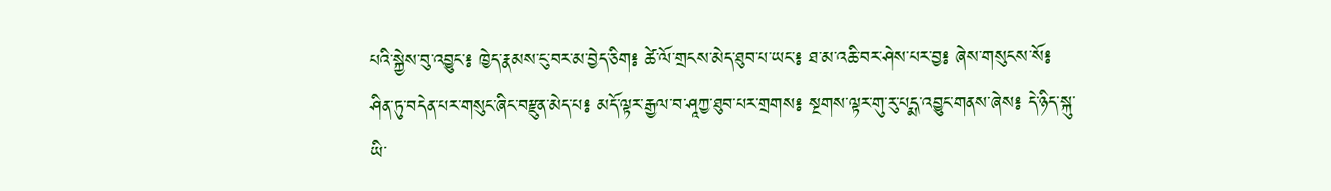པའི་སྐྱེས་བུ་འབྱུང་༔ ཁྱེད་རྣམས་ངུ་བར་མ་བྱེད་ཅིག༔ ཚེ་ལོ་གྲངས་མེད་ཐུབ་པ་ཡང་༔ ཐ་མ་འཆི་བར་ཤེས་པར་བྱ༔ ཞེས་གསུངས་སོ༔ ཤིན་ཏུ་བདེན་པར་གསུང་ཞིང་བརྫུན་མེད་པ༔ མདོ་ལྟར་རྒྱལ་བ་ཤཱཀྱ་ཐུབ་པར་གྲགས༔ སྔགས་ལྟར་གུ་རུ་པདྨ་འབྱུང་གནས་ཞེས༔ དེ་ཉིད་སྐུ་ཡི་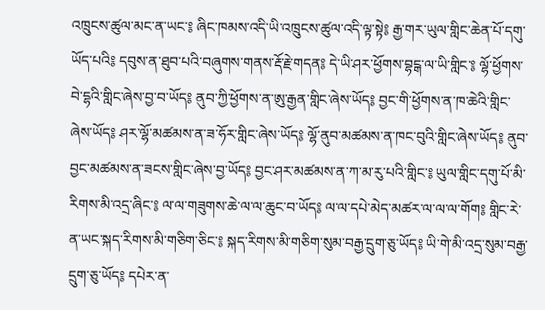འཁྲུངས་ཚུལ་མང་ན་ཡང་༔ ཞིང་ཁམས་འདི་ཡི་འཁྲུངས་ཚུལ་འདི་ལྟ་སྟེ༔ རྒྱ་གར་ཡུལ་གླིང་ཆེན་པོ་དགུ་ཡོད་པའི༔ དབུས་ན་ཐུབ་པའི་བཞུགས་གནས་རྡོ་རྗེ་གདན༔ དེ་ཡི་ཤར་ཕྱོགས་བྷངྒ་ལ་ཡི་གླིང་༔ ལྷོ་ཕྱོགས་བེ་དྷའི་གླིང་ཞེས་བྱ་བ་ཡོད༔ ནུབ་ཀྱི་ཕྱོགས་ན་ཨུ་རྒྱན་གླིང་ཞེས་ཡོད༔ བྱང་གི་ཕྱོགས་ན་ཁ་ཆེའི་གླིང་ཞེས་ཡོད༔ ཤར་ལྷོ་མཚམས་ན་ཟ་ཧོར་གླིང་ཞེས་ཡོད༔ ལྷོ་ནུབ་མཚམས་ན་ཁང་བུའི་གླིང་ཞེས་ཡོད༔ ནུབ་བྱང་མཚམས་ན་ཟངས་གླིང་ཞེས་བྱ་ཡོད༔ བྱང་ཤར་མཚམས་ན་ཀ་མ་རུ་པའི་གླིང་༔ ཡུལ་གླིང་དགུ་པོ་མི་རིགས་མི་འདྲ་ཞིང་༔ ལ་ལ་གཟུགས་ཆེ་ལ་ལ་ཆུང་བ་ཡོད༔ ལ་ལ་དཔེ་མེད་མཚར་ལ་ལ་ལ་གོག༔ གླིང་རེ་ན་ཡང་སྐད་རིགས་མི་གཅིག་ཅིང་༔ སྐད་རིགས་མི་གཅིག་སུམ་བརྒྱ་དྲུག་ཅུ་ཡོད༔ ཡི་གེ་མི་འདྲ་སུམ་བརྒྱ་དྲུག་ཅུ་ཡོད༔ དཔེར་ན་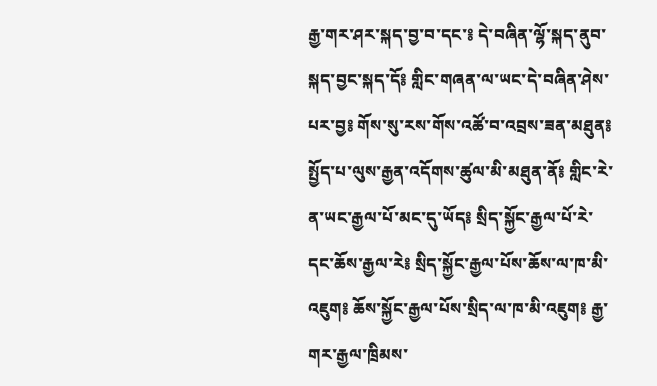རྒྱ་གར་ཤར་སྐད་བྱ་བ་དང་༔ དེ་བཞིན་ལྷོ་སྐད་ནུབ་སྐད་བྱང་སྐད་དོ༔ གླིང་གཞན་ལ་ཡང་དེ་བཞིན་ཤེས་པར་བྱ༔ གོས་སུ་རས་གོས་འཚོ་བ་འབྲས་ཟན་མཐུན༔ སྤྱོད་པ་ལུས་རྒྱན་འདོགས་ཚུལ་མི་མཐུན་ནོ༔ གླིང་རེ་ན་ཡང་རྒྱལ་པོ་མང་དུ་ཡོད༔ སྲིད་སྐྱོང་རྒྱལ་པོ་རེ་དང་ཆོས་རྒྱལ་རེ༔ སྲིད་སྐྱོང་རྒྱལ་པོས་ཆོས་ལ་ཁ་མི་འཇུག༔ ཆོས་སྐྱོང་རྒྱལ་པོས་སྲིད་ལ་ཁ་མི་འཇུག༔ རྒྱ་གར་རྒྱལ་ཁྲིམས་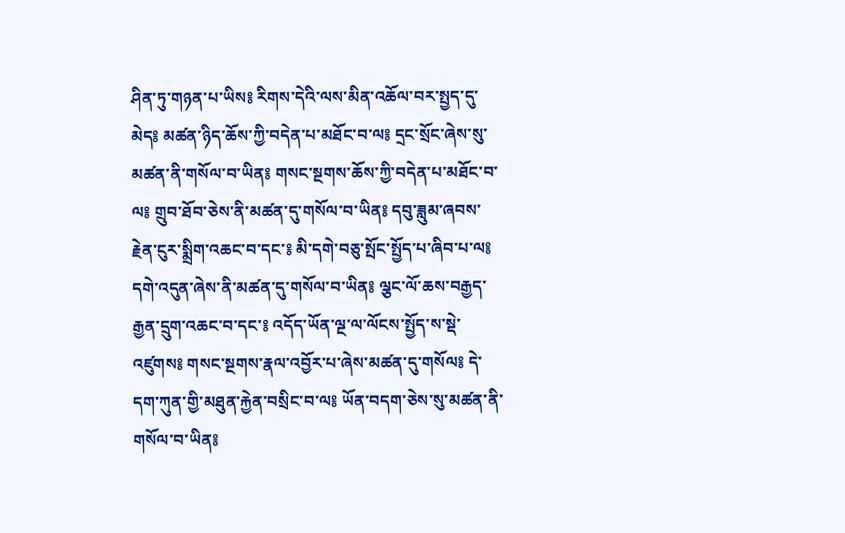ཤིན་ཏུ་གཉན་པ་ཡིས༔ རིགས་དེའི་ལས་མིན་འཆོལ་བར་སྤྱད་དུ་མེད༔ མཚན་ཉིད་ཆོས་ཀྱི་བདེན་པ་མཐོང་བ་ལ༔ དྲང་སྲོང་ཞེས་སུ་མཚན་ནི་གསོལ་བ་ཡིན༔ གསང་སྔགས་ཆོས་ཀྱི་བདེན་པ་མཐོང་བ་ལ༔ གྲུབ་ཐོབ་ཅེས་ནི་མཚན་དུ་གསོལ་བ་ཡིན༔ དབུ་ཟླུམ་ཞབས་རྗེན་ངུར་སྨྲིག་འཆང་བ་དང་༔ མི་དགེ་བཅུ་སྤོང་སྤྱོད་པ་ཞིབ་པ་ལ༔ དགེ་འདུན་ཞེས་ནི་མཚན་དུ་གསོལ་བ་ཡིན༔ ལྕང་ལོ་ཆས་བརྒྱད་རྒྱན་དྲུག་འཆང་བ་དང་༔ འདོད་ཡོན་ལྔ་ལ་ལོངས་སྤྱོད་ས་སྡེ་འཛུགས༔ གསང་སྔགས་རྣལ་འབྱོར་པ་ཞེས་མཚན་དུ་གསོལ༔ དེ་དག་ཀུན་གྱི་མཐུན་རྐྱེན་བསྲིང་བ་ལ༔ ཡོན་བདག་ཅེས་སུ་མཚན་ནི་གསོལ་བ་ཡིན༔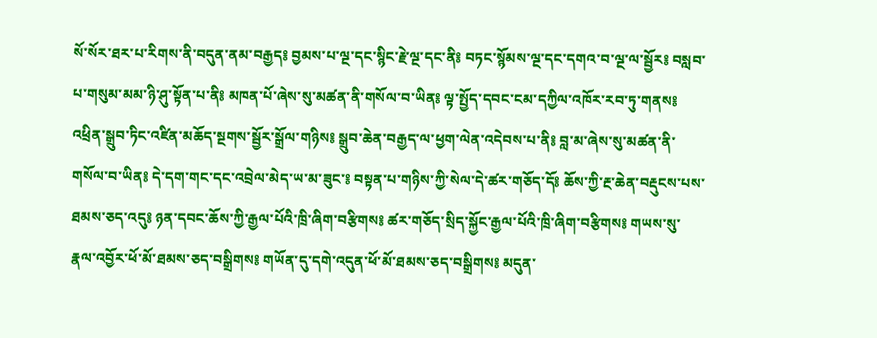སོ་སོར་ཐར་པ་རིགས་ནི་བདུན་ནམ་བརྒྱད༔ བྱམས་པ་ལྔ་དང་སྙིང་རྗེ་ལྔ་དང་ནི༔ བཏང་སྙོམས་ལྔ་དང་དགའ་བ་ལྔ་ལ་སྦྱོར༔ བསླབ་པ་གསུམ་མམ་ཉི་ཤུ་སྟོན་པ་ནི༔ མཁན་པོ་ཞེས་སུ་མཚན་ནི་གསོལ་བ་ཡིན༔ ལྟ་སྤྱོད་དབང་ངམ་དཀྱིལ་འཁོར་རབ་ཏུ་གནས༔ འཕྲིན་སྒྲུབ་ཏིང་འཛིན་མཆོད་སྔགས་སྦྱོར་སྒྲོལ་གཉིས༔ སྒྲུབ་ཆེན་བརྒྱད་ལ་ཕྱག་ལེན་འདེབས་པ་ནི༔ བླ་མ་ཞེས་སུ་མཚན་ནི་གསོལ་བ་ཡིན༔ དེ་དག་གང་དང་འབྲེལ་མེད་ཡ་མ་ཟུང་༔ བསྟན་པ་གཉིས་ཀྱི་སེལ་དེ་ཚར་གཅོད་དོ༔ ཆོས་ཀྱི་རྔ་ཆེན་བརྡུངས་པས་ཐམས་ཅད་འདུ༔ ཉན་དབང་ཆོས་ཀྱི་རྒྱལ་པོའི་ཁྲི་ཞིག་བརྩིགས༔ ཚར་གཅོད་སྲིད་སྐྱོང་རྒྱལ་པོའི་ཁྲི་ཞིག་བརྩིགས༔ གཡས་སུ་རྣལ་འབྱོར་ཕོ་མོ་ཐམས་ཅད་བསྒྲིགས༔ གཡོན་དུ་དགེ་འདུན་ཕོ་མོ་ཐམས་ཅད་བསྒྲིགས༔ མདུན་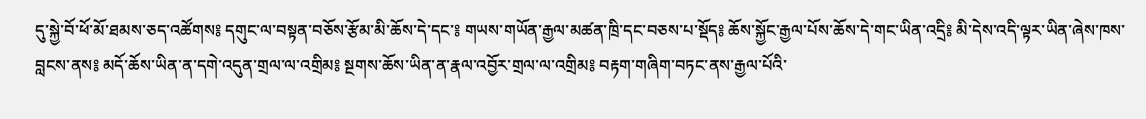དུ་སྐྱེ་བོ་ཕོ་མོ་ཐམས་ཅད་འཚོགས༔ དགུང་ལ་བསྟན་བཅོས་རྩོམ་མི་ཆོས་དེ་དང་༔ གཡས་གཡོན་རྒྱལ་མཚན་ཁྲི་དང་བཅས་པ་སྡོད༔ ཆོས་སྐྱོང་རྒྱལ་པོས་ཆོས་དེ་གང་ཡིན་འདྲི༔ མི་དེས་འདི་ལྟར་ཡིན་ཞེས་ཁས་བླངས་ནས༔ མདོ་ཆོས་ཡིན་ན་དགེ་འདུན་གྲལ་ལ་འགྲིམ༔ སྔགས་ཆོས་ཡིན་ན་རྣལ་འབྱོར་གྲལ་ལ་འགྲིམ༔ བརྟག་གཞིག་བཏང་ནས་རྒྱལ་པོའི་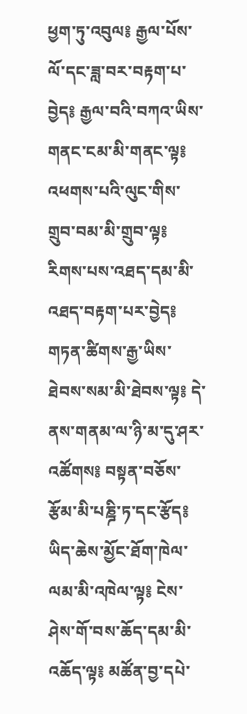ཕྱག་ཏུ་འབུལ༔ རྒྱལ་པོས་ལོ་དང་ཟླ་བར་བརྟག་པ་བྱེད༔ རྒྱལ་བའི་བཀའ་ཡིས་གནང་ངམ་མི་གནང་ལྟ༔ འཕགས་པའི་ལུང་གིས་གྲུབ་བམ་མི་གྲུབ་ལྟ༔ རིགས་པས་འཐད་དམ་མི་འཐད་བརྟག་པར་བྱེད༔ གཏན་ཚིགས་རྒྱ་ཡིས་ཐེབས་སམ་མི་ཐེབས་ལྟ༔ དེ་ནས་གནམ་ལ་ཉི་མ་དུ་ཤར་འཚོགས༔ བསྟན་བཅོས་རྩོམ་མི་པཎྜི་ཏ་དང་རྩོད༔ ཡིད་ཆེས་མྱོང་ཐོག་ཁེལ་ལམ་མི་འཁེལ་ལྟ༔ ངེས་ཤེས་གོ་བས་ཆོད་དམ་མི་འཆོད་ལྟ༔ མཚོན་བྱ་དཔེ་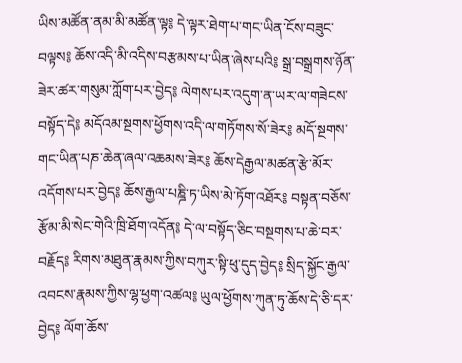ཡིས་མཚོན་ནམ་མི་མཚོན་ལྟ༔ དེ་ལྟར་ཐེག་པ་གང་ཡིན་ངོས་བཟུང་བལྟས༔ ཆོས་འདི་མི་འདིས་བརྩམས་པ་ཡིན་ཞེས་པའི༔ སྒྲ་བསྒྲགས་ཉོན་ཟེར་ཚར་གསུམ་ཀློག་པར་བྱེད༔ ལེགས་པར་འདུག་ན་ཡར་ལ་གཟེངས་བསྟོད་དེ༔ མདོའམ་སྔགས་ཕྱོགས་འདི་ལ་གཏོགས་སོ་ཟེར༔ མདོ་སྔགས་གང་ཡིན་པཎ་ཆེན་ཞལ་འཆམས་ཟེར༔ ཆོས་དེརྒྱལ་མཚན་རྩེ་མོར་འདོགས་པར་བྱེད༔ ཆོས་རྒྱལ་པཎྜི་ཏ་ཡིས་མེ་ཏོག་འཐོར༔ བསྟན་བཅོས་རྩོམ་མི་སེང་གེའི་ཁྲི་ཐོག་འདོན༔ དེ་ལ་བསྟོད་ཅིང་བསྔགས་པ་ཆེ་བར་བརྗོད༔ རིགས་མཐུན་རྣམས་ཀྱིས་བཀུར་སྟི་ཕུ་དུད་བྱེད༔ སྲིད་སྐྱོང་རྒྱལ་འབངས་རྣམས་ཀྱིས་ལྷ་ཕྱག་འཚལ༔ ཡུལ་ཕྱོགས་ཀུན་ཏུ་ཆོས་དེ་ཅི་དར་བྱེད༔ ལོག་ཆོས་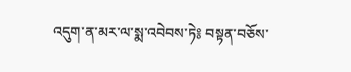འདུག་ན་མར་ལ་སྨ་འབེབས་ཏེ༔ བསྟན་བཅོས་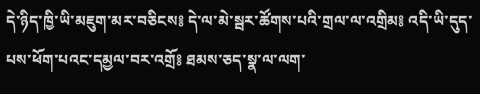དེ་ཉིད་ཁྱི་ཡི་མཇུག་མར་བཅིངས༔ དེ་ལ་མེ་སྦར་ཚོགས་པའི་གྲལ་ལ་འགྲིམ༔ འདི་ཡི་དུད་པས་ཕོག་པའང་དམྱལ་བར་འགྲོ༔ ཐམས་ཅད་སྣ་ལ་ལག་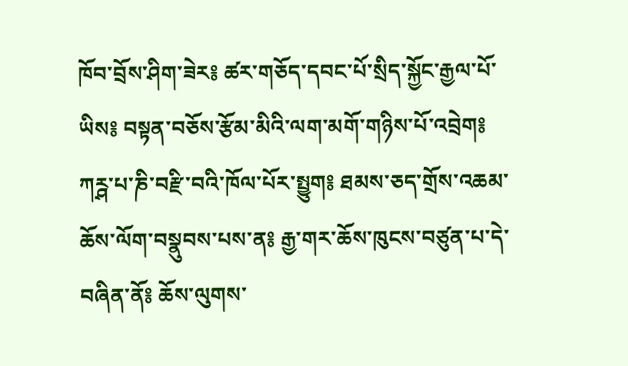ཁོབ་བྲོས་ཤིག་ཟེར༔ ཚར་གཅོད་དབང་པོ་སྲིད་སྐྱོང་རྒྱལ་པོ་ཡིས༔ བསྟན་བཅོས་རྩོམ་མིའི་ལག་མགོ་གཉིས་པོ་འབྲེག༔ ཀཪྴ་པ་ཎི་བརྫི་བའི་ཁོལ་པོར་སྤྱུག༔ ཐམས་ཅད་གྲོས་འཆམ་ཆོས་ལོག་བསྣུབས་པས་ན༔ རྒྱ་གར་ཆོས་ཁུངས་བཙུན་པ་དེ་བཞིན་ནོ༔ ཆོས་ལུགས་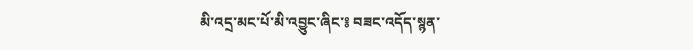མི་འདྲ་མང་པོ་མི་འབྱུང་ཞིང་༔ བཟང་འདོད་སྙན་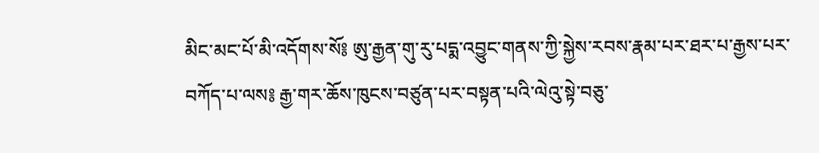མིང་མང་པོ་མི་འདོགས་སོ༔ ཨུ་རྒྱན་གུ་རུ་པདྨ་འབྱུང་གནས་ཀྱི་སྐྱེས་རབས་རྣམ་པར་ཐར་པ་རྒྱས་པར་བཀོད་པ་ལས༔ རྒྱ་གར་ཆོས་ཁུངས་བཙུན་པར་བསྟན་པའི་ལེའུ་སྟེ་བཅུ་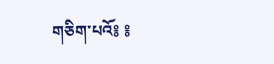གཅིག་པའོ༔ ༔